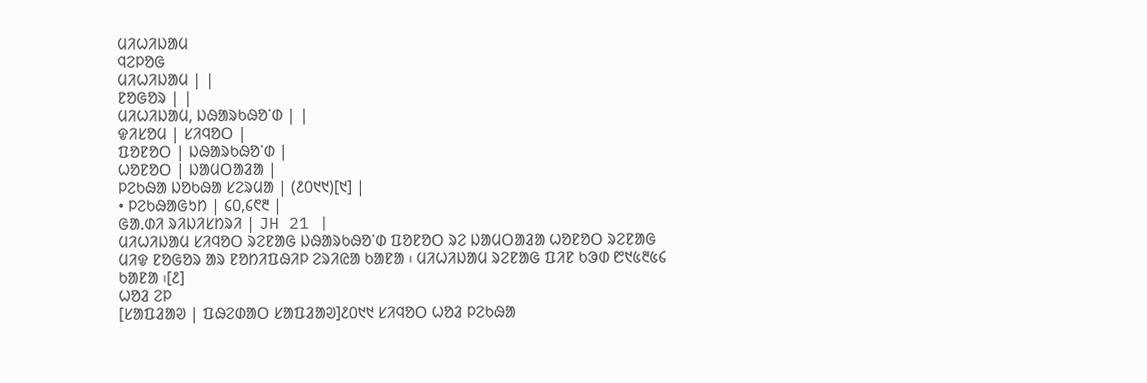ᱢᱤᱦᱤᱡᱟᱢ
ᱧᱮᱞᱚᱜ
ᱢᱤᱦᱤᱡᱟᱢ | |
ᱱᱚᱜᱚᱨ | |
ᱢᱤᱦᱤᱡᱟᱢ, ᱡᱷᱟᱨᱠᱷᱚᱸᱰ | |
ᱫᱤᱥᱚᱢ | ᱥᱤᱧᱚᱛ |
ᱯᱚᱱᱚᱛ | ᱡᱷᱟᱨᱠᱷᱚᱸᱰ |
ᱦᱚᱱᱚᱛ | ᱡᱟᱢᱛᱟᱲᱟ |
ᱞᱮᱠᱷᱟ ᱡᱚᱠᱷᱟ ᱥᱮᱨᱢᱟ | (᱒᱐᱑᱑)[᱑] |
• ᱞᱮᱠᱷᱟᱜᱩᱴ | ᱔᱐,᱔᱖᱓ |
ᱜᱟᱹᱰᱤ ᱨᱤᱡᱤᱥᱴᱨᱤ | JH 21 |
ᱢᱤᱦᱤᱡᱟᱢ ᱥᱤᱧᱚᱛ ᱨᱮᱱᱟᱜ ᱡᱷᱟᱨᱠᱷᱚᱸᱰ ᱯᱚᱱᱚᱛ ᱨᱮ ᱡᱟᱢᱛᱟᱲᱟ ᱦᱚᱱᱚᱛ ᱨᱮᱱᱟᱜ ᱢᱤᱫ ᱱᱚᱜᱚᱨ ᱟᱨ ᱱᱚᱴᱤᱯᱷᱤᱞ ᱮᱨᱤᱭᱟ ᱠᱟᱱᱟ ᱾ ᱢᱤᱦᱤᱡᱟᱢ ᱨᱮᱱᱟᱜ ᱯᱤᱱ ᱠᱳᱰ ᱘᱑᱕᱓᱕᱔ ᱠᱟᱱᱟ ᱾[᱒]
ᱦᱚᱲ ᱮᱞ
[ᱥᱟᱯᱲᱟᱣ | ᱯᱷᱮᱰᱟᱛ ᱥᱟᱯᱲᱟᱣ]᱒᱐᱑᱑ ᱥᱤᱧᱚᱛ ᱦᱚᱲ ᱞᱮᱠᱷᱟ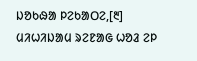ᱡᱚᱠᱷᱟ ᱞᱮᱠᱟᱛᱮ,[᱓] ᱢᱤᱦᱤᱡᱟᱢ ᱨᱮᱱᱟᱜ ᱦᱚᱲ ᱮᱞ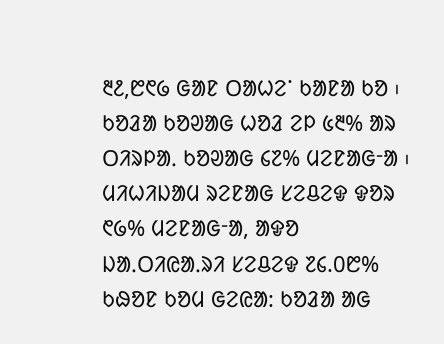᱓᱒,᱘᱖᱙ ᱜᱟᱱ ᱛᱟᱦᱮᱸ ᱠᱟᱱᱟ ᱠᱚ ᱾ ᱠᱚᱲᱟ ᱠᱚᱣᱟᱜ ᱦᱚᱲ ᱮᱞ ᱕᱓% ᱟᱨ ᱛᱤᱨᱞᱟᱹ ᱠᱚᱣᱟᱜ ᱔᱗% ᱢᱮᱱᱟᱜᱼᱟ ᱾ ᱢᱤᱦᱤᱡᱟᱢ ᱨᱮᱱᱟᱜ ᱥᱮᱪᱮᱫ ᱫᱚᱨ ᱖᱙% ᱢᱮᱱᱟᱜᱼᱟ, ᱟᱫᱚ ᱡᱟᱹᱛᱤᱭᱟᱹᱨᱤ ᱥᱮᱪᱮᱫ ᱗᱔.᱐᱘% ᱠᱷᱚᱱ ᱠᱚᱢ ᱜᱮᱭᱟ: ᱠᱚᱲᱟ ᱟᱜ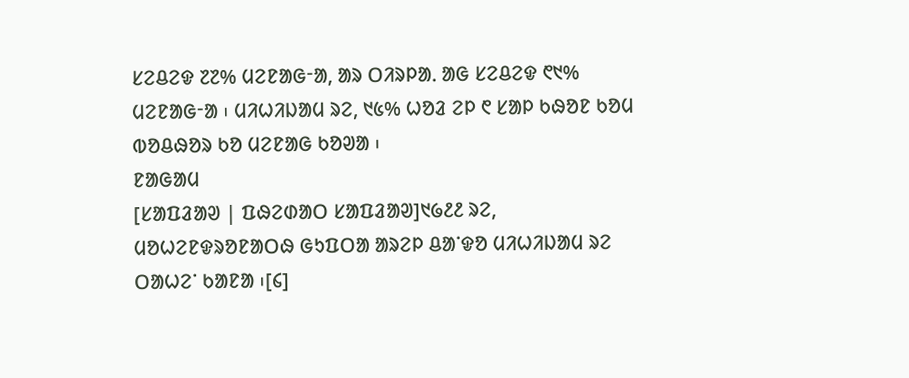ᱥᱮᱪᱮᱫ ᱗᱗% ᱢᱮᱱᱟᱜᱼᱟ, ᱟᱨ ᱛᱤᱨᱞᱟᱹ ᱟᱜ ᱥᱮᱪᱮᱫ ᱖᱑% ᱢᱮᱱᱟᱜᱼᱟ ᱾ ᱢᱤᱦᱤᱡᱟᱢ ᱨᱮ, ᱑᱕% ᱦᱚᱲ ᱮᱞ ᱖ ᱥᱟᱞ ᱠᱷᱚᱱ ᱠᱚᱢ ᱵᱚᱪᱷᱚᱨ ᱠᱚ ᱢᱮᱱᱟᱜ ᱠᱚᱣᱟ ᱾
ᱱᱟᱜᱟᱢ
[ᱥᱟᱯᱲᱟᱣ | ᱯᱷᱮᱰᱟᱛ ᱥᱟᱯᱲᱟᱣ]᱑᱙᱒᱒ ᱨᱮ, ᱢᱚᱦᱮᱱᱫᱨᱚᱱᱟᱛᱷ ᱜᱩᱯᱛᱟ ᱟᱨᱮᱞ ᱪᱟᱸᱫᱚ ᱢᱤᱦᱤᱡᱟᱢ ᱨᱮ ᱛᱟᱦᱮᱸ ᱠᱟᱱᱟ ᱾[᱔]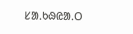ᱥᱟᱹᱠᱷᱭᱟᱹᱛ